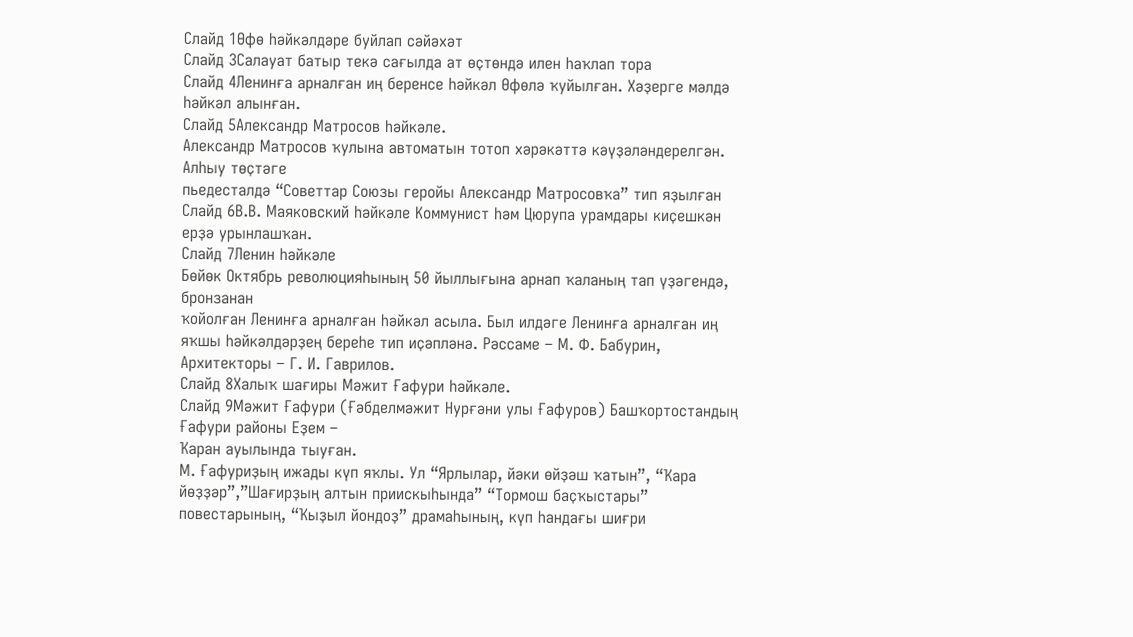Слайд 1Өфө һәйкәлдәре буйлап сәйәхәт
Слайд 3Салауат батыр текә сағылда ат өҫтөндә илен һаҡлап тора
Слайд 4Ленинға арналған иң беренсе һәйкәл Өфөлә ҡуйылған. Хәҙерге мәлдә һәйкәл алынған.
Слайд 5Александр Матросов һәйкәле.
Александр Матросов ҡулына автоматын тотоп хәрәкәттә кәүҙәләндерелгән. Алһыу төҫтәге
пьедесталдә “Советтар Союзы геройы Александр Матросовҡа” тип яҙылған
Слайд 6В.В. Маяковский һәйкәле Коммунист һәм Цюрупа урамдары киҫешкән ерҙә урынлашҡан.
Слайд 7Ленин һәйкәле
Бөйөк Октябрь революцияһының 50 йыллығына арнап ҡаланың тап үҙәгендә, бронзанан
ҡойолған Ленинға арналған һәйкәл асыла. Был илдәге Ленинға арналған иң яҡшы һәйкәлдәрҙең береһе тип иҫәпләнә. Рәссаме – М. Ф. Бабурин, Архитекторы – Г. И. Гаврилов.
Слайд 8Халыҡ шағиры Мәжит Ғафури һәйкәле.
Слайд 9Мәжит Ғафури (Ғәбделмәжит Нурғәни улы Ғафуров) Башҡортостандың Ғафури районы Еҙем –
Ҡаран ауылында тыуған.
М. Ғафуриҙың ижады күп яҡлы. Ул “Ярлылар, йәки өйҙәш ҡатын”, “Ҡара йөҙҙәр”,”Шағирҙың алтын приискыһында” “Тормош баҫҡыстары” повестарының, “Ҡыҙыл йондоҙ” драмаһының, күп һандағы шиғри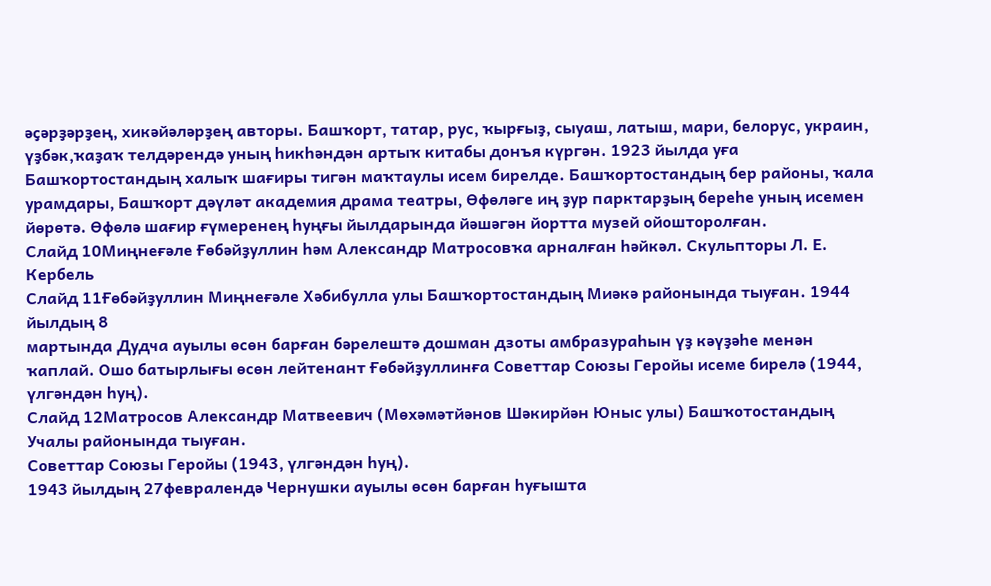әҫәрҙәрҙең, хикәйәләрҙең авторы. Башҡорт, татар, рус, ҡырғыҙ, сыуаш, латыш, мари, белорус, украин, үҙбәк,ҡаҙаҡ телдәрендә уның һикһәндән артыҡ китабы донъя күргән. 1923 йылда уға Башҡортостандың халыҡ шағиры тигән маҡтаулы исем бирелде. Башҡортостандың бер районы, ҡала урамдары, Башҡорт дәүләт академия драма театры, Өфөләге иң ҙур парктарҙың береһе уның исемен йөрөтә. Өфөлә шағир ғүмеренең һуңғы йылдарында йәшәгән йортта музей ойошторолған.
Слайд 10Миңнеғәле Ғөбәйҙуллин һәм Александр Матросовҡа арналған һәйкәл. Скульпторы Л. Е. Кербель
Слайд 11Ғөбәйҙуллин Миңнеғәле Хәбибулла улы Башҡортостандың Миәкә районында тыуған. 1944 йылдың 8
мартында Дудча ауылы өсөн барған бәрелештә дошман дзоты амбразураһын үҙ кәүҙәһе менән ҡаплай. Ошо батырлығы өсөн лейтенант Ғөбәйҙуллинға Советтар Союзы Геройы исеме бирелә (1944, үлгәндән һуң).
Слайд 12Матросов Александр Матвеевич (Мөхәмәтйәнов Шәкирйән Юныс улы) Башҡотостандың Учалы районында тыуған.
Советтар Союзы Геройы (1943, үлгәндән һуң).
1943 йылдың 27февралендә Чернушки ауылы өсөн барған һуғышта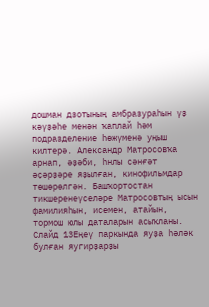дошман дзотының амбразураһын үҙ кәүҙәһе менән ҡаплай һәм подразделение һөжүменә уңыш килтерә. Александр Матросовҡа арнап, әҙәби, һнлы сәнғәт әҫәрҙәре яҙылған, кинофильмдар төшөрөлгән. Башҡортостан тикшеренеүселәре Матросовтың ысын фамилияһын, исемен, атайын, тормош юлы даталарын асыҡланы.
Слайд 13Еңеү паркында яуҙа һәләк булған яугирҙарҙы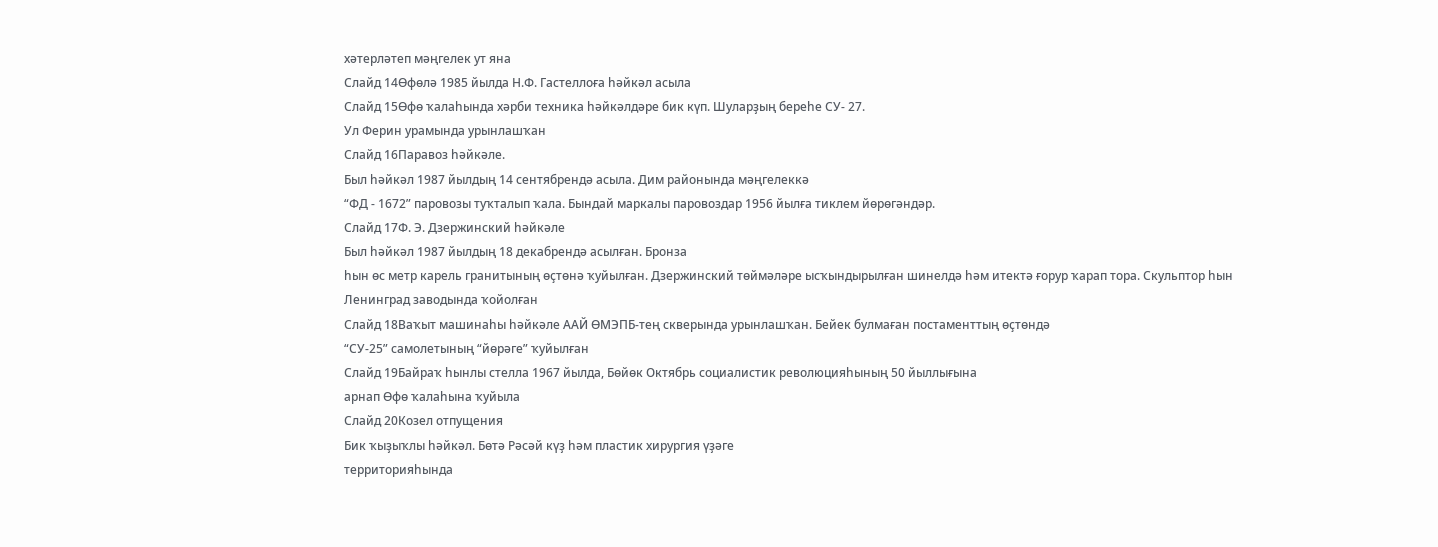хәтерләтеп мәңгелек ут яна
Слайд 14Өфөлә 1985 йылда Н.Ф. Гастеллоға һәйкәл асыла
Слайд 15Өфө ҡалаһында хәрби техника һәйкәлдәре бик күп. Шуларҙың береһе СУ- 27.
Ул Ферин урамында урынлашҡан
Слайд 16Паравоз һәйкәле.
Был һәйкәл 1987 йылдың 14 сентябрендә асыла. Дим районында мәңгелеккә
“ФД - 1672” паровозы туҡталып ҡала. Бындай маркалы паровоздар 1956 йылға тиклем йөрөгәндәр.
Слайд 17Ф. Э. Дзержинский һәйкәле
Был һәйкәл 1987 йылдың 18 декабрендә асылған. Бронза
һын өс метр карель гранитының өҫтөнә ҡуйылған. Дзержинский төймәләре ысҡындырылған шинелдә һәм итектә ғорур ҡарап тора. Скульптор һын Ленинград заводында ҡойолған
Слайд 18Ваҡыт машинаһы һәйкәле ААЙ ӨМЭПБ-тең скверында урынлашҡан. Бейек булмаған постаменттың өҫтөндә
“СУ-25” самолетының “йөрәге” ҡуйылған
Слайд 19Байраҡ һынлы стелла 1967 йылда, Бөйөк Октябрь социалистик революцияһының 50 йыллығына
арнап Өфө ҡалаһына ҡуйыла
Слайд 20Козел отпущения
Бик ҡыҙыҡлы һәйкәл. Бөтә Рәсәй күҙ һәм пластик хирургия үҙәге
территорияһында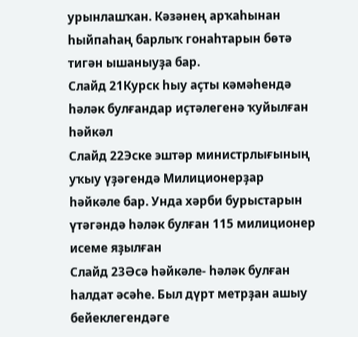урынлашҡан. Кәзәнең арҡаһынан һыйпаһаң барлыҡ гонаһтарын бөтә тигән ышаныуҙа бар.
Слайд 21Курск һыу аҫты кәмәһендә һәләк булғандар иҫтәлегенә ҡуйылған һәйкәл
Слайд 22Эске эштәр министрлығының уҡыу үҙәгендә Милиционерҙар һәйкәле бар. Унда хәрби бурыстарын
үтәгәндә һәләк булған 115 милиционер исеме яҙылған
Слайд 23Әсә һәйкәле- һәләк булған һалдат әсәһе. Был дүрт метрҙан ашыу бейеклегендәге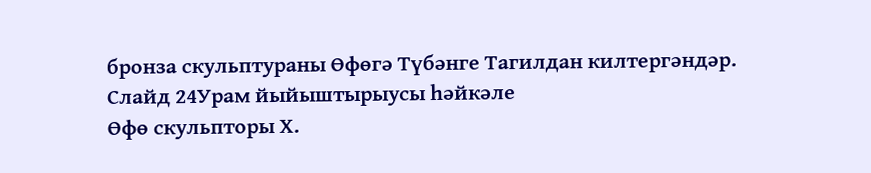бронза скульптураны Өфөгә Түбәнге Тагилдан килтергәндәр.
Слайд 24Урам йыйыштырыусы һәйкәле
Өфө скульпторы Х.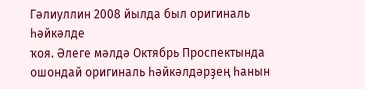Гәлиуллин 2008 йылда был оригиналь һәйкәлде
ҡоя. Әлеге мәлдә Октябрь Проспектында ошондай оригиналь һәйкәлдәрҙең һанын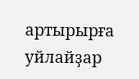артырырға уйлайҙар